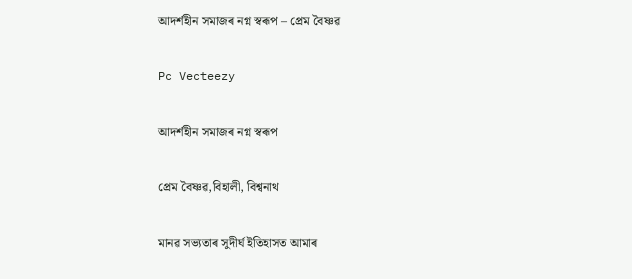আদৰ্শহীন সমাজৰ নগ্ন স্বৰূপ – প্ৰেম বৈষ্ণৱ

Pc Vecteezy

আদৰ্শহীন সমাজৰ নগ্ন স্বৰূপ

প্ৰেম বৈষ্ণৱ,বিহালী, বিশ্বনাথ

মানৱ সভ্যতাৰ সুদীৰ্ঘ ইতিহাসত আমাৰ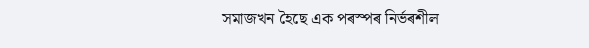সমাজখন হৈছে এক পৰস্পৰ নিৰ্ভৰশীল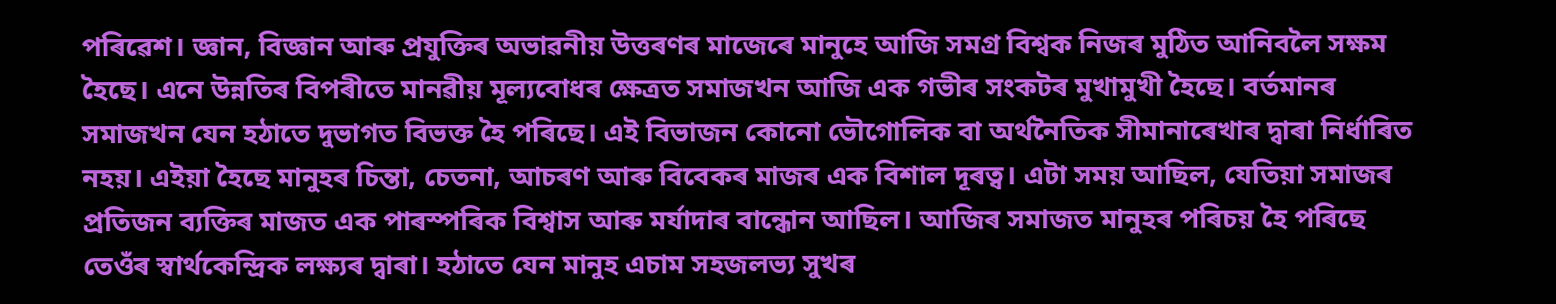পৰিৱেশ। জ্ঞান, বিজ্ঞান আৰু প্ৰযুক্তিৰ অভাৱনীয় উত্তৰণৰ মাজেৰে মানুহে আজি সমগ্ৰ বিশ্বক নিজৰ মুঠিত আনিবলৈ সক্ষম হৈছে। এনে উন্নতিৰ বিপৰীতে মানৱীয় মূল্যবোধৰ ক্ষেত্ৰত সমাজখন আজি এক গভীৰ সংকটৰ মুখামুখী হৈছে। বৰ্তমানৰ সমাজখন যেন হঠাতে দুভাগত বিভক্ত হৈ পৰিছে। এই বিভাজন কোনো ভৌগোলিক বা অৰ্থনৈতিক সীমানাৰেখাৰ দ্বাৰা নিৰ্ধাৰিত নহয়। এইয়া হৈছে মানুহৰ চিন্তা, চেতনা, আচৰণ আৰু বিবেকৰ মাজৰ এক বিশাল দূৰত্ব। এটা সময় আছিল, যেতিয়া সমাজৰ প্ৰতিজন ব্যক্তিৰ মাজত এক পাৰস্পৰিক বিশ্বাস আৰু মৰ্যাদাৰ বান্ধোন আছিল। আজিৰ সমাজত মানুহৰ পৰিচয় হৈ পৰিছে তেওঁৰ স্বাৰ্থকেন্দ্ৰিক লক্ষ্যৰ দ্বাৰা। হঠাতে যেন মানুহ এচাম সহজলভ্য সুখৰ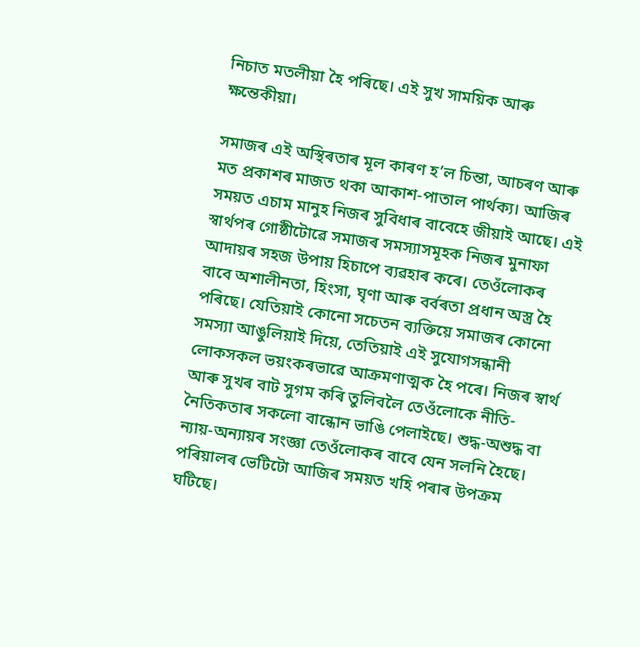নিচাত মতলীয়া হৈ পৰিছে। এই সুখ সাময়িক আৰু ক্ষন্তেকীয়া।

সমাজৰ এই অস্থিৰতাৰ মূল কাৰণ হ’ল চিন্তা, আচৰণ আৰু মত প্ৰকাশৰ মাজত থকা আকাশ-পাতাল পাৰ্থক্য। আজিৰ সময়ত এচাম মানুহ নিজৰ সুবিধাৰ বাবেহে জীয়াই আছে। এই স্বাৰ্থপৰ গোষ্ঠীটোৱে সমাজৰ সমস্যাসমূহক নিজৰ মুনাফা আদায়ৰ সহজ উপায় হিচাপে ব্যৱহাৰ কৰে। তেওঁলোকৰ বাবে অশালীনতা, হিংসা, ঘৃণা আৰু বৰ্বৰতা প্ৰধান অস্ত্ৰ হৈ পৰিছে। যেতিয়াই কোনো সচেতন ব্যক্তিয়ে সমাজৰ কোনো সমস্যা আঙুলিয়াই দিয়ে, তেতিয়াই এই সুযোগসন্ধানী লোকসকল ভয়ংকৰভাৱে আক্ৰমণাত্মক হৈ পৰে। নিজৰ স্বাৰ্থ আৰু সুখৰ বাট সুগম কৰি তুলিবলৈ তেওঁলোকে নীতি-নৈতিকতাৰ সকলো বান্ধোন ভাঙি পেলাইছে। শুদ্ধ-অশুদ্ধ বা ন্যায়-অন্যায়ৰ সংজ্ঞা তেওঁলোকৰ বাবে যেন সলনি হৈছে। পৰিয়ালৰ ভেটিটো আজিৰ সময়ত খহি পৰাৰ উপক্ৰম ঘটিছে।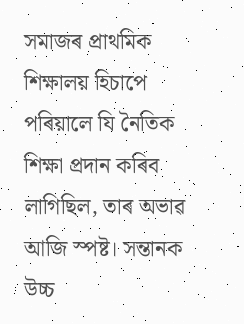সমাজৰ প্ৰাথমিক শিক্ষালয় হিচাপে পৰিয়ালে যি নৈতিক শিক্ষা প্ৰদান কৰিব লাগিছিল, তাৰ অভাৱ আজি স্পষ্ট। সন্তানক উচ্চ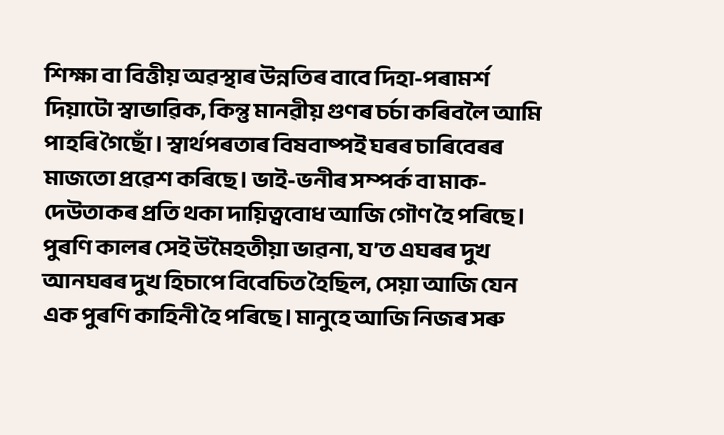শিক্ষা বা বিত্তীয় অৱস্থাৰ উন্নতিৰ বাবে দিহা-পৰামৰ্শ দিয়াটো স্বাভাৱিক, কিন্তু মানৱীয় গুণৰ চৰ্চা কৰিবলৈ আমি পাহৰি গৈছোঁ। স্বাৰ্থপৰতাৰ বিষবাষ্পই ঘৰৰ চাৰিবেৰৰ মাজতো প্ৰৱেশ কৰিছে। ভাই-ভনীৰ সম্পৰ্ক বা মাক-দেউতাকৰ প্ৰতি থকা দায়িত্ববোধ আজি গৌণ হৈ পৰিছে। পুৰণি কালৰ সেই উমৈহতীয়া ভাৱনা, য’ত এঘৰৰ দুখ আনঘৰৰ দুখ হিচাপে বিবেচিত হৈছিল, সেয়া আজি যেন এক পুৰণি কাহিনী হৈ পৰিছে। মানুহে আজি নিজৰ সৰু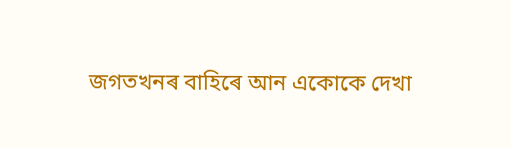জগতখনৰ বাহিৰে আন একোকে দেখা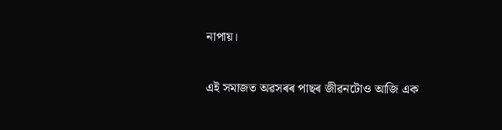নাপায়।

এই সমাজত অৱসৰৰ পাছৰ জীৱনটোও আজি এক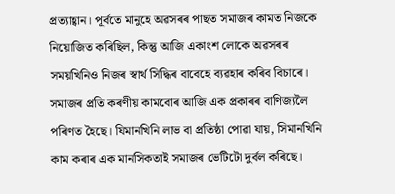প্ৰত্যাহ্বান। পূৰ্বতে মানুহে অৱসৰৰ পাছত সমাজৰ কামত নিজকে নিয়োজিত কৰিছিল, কিন্তু আজি একাংশ লোকে অৱসৰৰ সময়খিনিও নিজৰ স্বাৰ্থ সিদ্ধিৰ বাবেহে ব্যৱহাৰ কৰিব বিচাৰে। সমাজৰ প্ৰতি কৰণীয় কামবোৰ আজি এক প্ৰকাৰৰ বাণিজ্যলৈ পৰিণত হৈছে। যিমানখিনি লাভ বা প্ৰতিষ্ঠা পোৱা যায়, সিমানখিনি কাম কৰাৰ এক মানসিকতাই সমাজৰ ভেটিটো দুৰ্বল কৰিছে।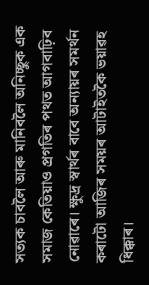সত্যক চাবলৈ আৰু মানিবলৈ অনিচ্ছুক এক সমাজ কেতিয়াও প্ৰগতিৰ পথত আগবাঢ়িব নোৱাৰে। ক্ষুদ্ৰ স্বাৰ্থৰ বাবে অন্যায়ৰ সমৰ্থন কৰাটো আজিৰ সময়ৰ আটাইতকৈ ভয়াৱহ ধিক্কাৰ।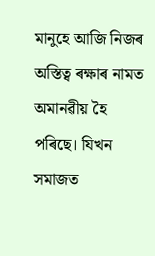মানুহে আজি নিজৰ অস্তিত্ব ৰক্ষাৰ নামত অমানৱীয় হৈ পৰিছে। যিখন সমাজত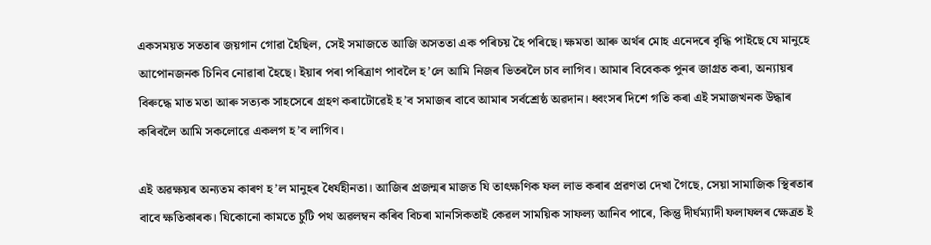একসময়ত সততাৰ জয়গান গোৱা হৈছিল, সেই সমাজতে আজি অসততা এক পৰিচয় হৈ পৰিছে। ক্ষমতা আৰু অৰ্থৰ মোহ এনেদৰে বৃদ্ধি পাইছে যে মানুহে আপোনজনক চিনিব নোৱাৰা হৈছে। ইয়াৰ পৰা পৰিত্ৰাণ পাবলৈ হ’লে আমি নিজৰ ভিতৰলৈ চাব লাগিব। আমাৰ বিবেকক পুনৰ জাগ্ৰত কৰা, অন্যায়ৰ বিৰুদ্ধে মাত মতা আৰু সত্যক সাহসেৰে গ্ৰহণ কৰাটোৱেই হ’ব সমাজৰ বাবে আমাৰ সৰ্বশ্ৰেষ্ঠ অৱদান। ধ্বংসৰ দিশে গতি কৰা এই সমাজখনক উদ্ধাৰ কৰিবলৈ আমি সকলোৱে একলগ হ’ব লাগিব।

এই অৱক্ষয়ৰ অন্যতম কাৰণ হ’ল মানুহৰ ধৈৰ্যহীনতা। আজিৰ প্ৰজন্মৰ মাজত যি তাৎক্ষণিক ফল লাভ কৰাৰ প্ৰৱণতা দেখা গৈছে, সেয়া সামাজিক স্থিৰতাৰ বাবে ক্ষতিকাৰক। যিকোনো কামতে চুটি পথ অৱলম্বন কৰিব বিচৰা মানসিকতাই কেৱল সাময়িক সাফল্য আনিব পাৰে, কিন্তু দীর্ঘম্যাদী ফলাফলৰ ক্ষেত্ৰত ই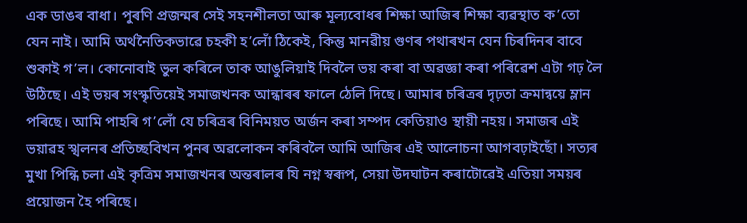এক ডাঙৰ বাধা। পুৰণি প্ৰজন্মৰ সেই সহনশীলতা আৰু মূল্যবোধৰ শিক্ষা আজিৰ শিক্ষা ব্যৱস্থাত ক’তো যেন নাই। আমি অৰ্থনৈতিকভাৱে চহকী হ’লোঁ ঠিকেই, কিন্তু মানৱীয় গুণৰ পথাৰখন যেন চিৰদিনৰ বাবে শুকাই গ’ল। কোনোবাই ভুল কৰিলে তাক আঙুলিয়াই দিবলৈ ভয় কৰা বা অৱজ্ঞা কৰা পৰিৱেশ এটা গঢ় লৈ উঠিছে। এই ভয়ৰ সংস্কৃতিয়েই সমাজখনক আন্ধাৰৰ ফালে ঠেলি দিছে। আমাৰ চৰিত্ৰৰ দৃঢ়তা ক্ৰমান্বয়ে ম্লান পৰিছে। আমি পাহৰি গ’লোঁ যে চৰিত্ৰৰ বিনিময়ত অৰ্জন কৰা সম্পদ কেতিয়াও স্থায়ী নহয়। সমাজৰ এই ভয়াৱহ স্খলনৰ প্ৰতিচ্ছবিখন পুনৰ অৱলোকন কৰিবলৈ আমি আজিৰ এই আলোচনা আগবঢ়াইছোঁ। সত্যৰ মুখা পিন্ধি চলা এই কৃত্ৰিম সমাজখনৰ অন্তৰালৰ যি নগ্ন স্বৰূপ, সেয়া উদঘাটন কৰাটোৱেই এতিয়া সময়ৰ প্ৰয়োজন হৈ পৰিছে।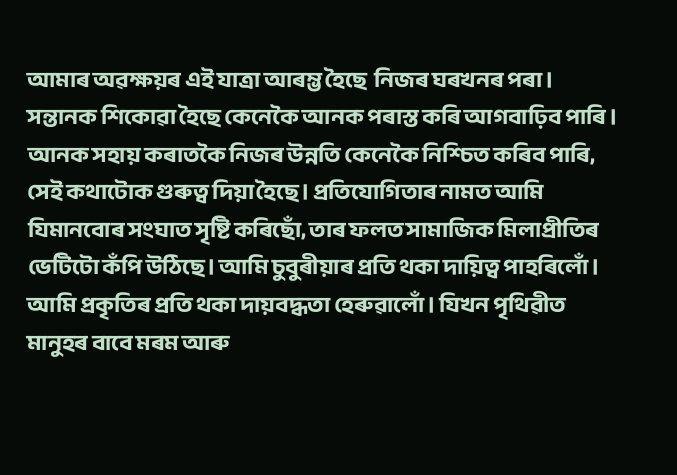আমাৰ অৱক্ষয়ৰ এই যাত্ৰা আৰম্ভ হৈছে  নিজৰ ঘৰখনৰ পৰা। সন্তানক শিকোৱা হৈছে কেনেকৈ আনক পৰাস্ত কৰি আগবাঢ়িব পাৰি। আনক সহায় কৰাতকৈ নিজৰ উন্নতি কেনেকৈ নিশ্চিত কৰিব পাৰি, সেই কথাটোক গুৰুত্ব দিয়া হৈছে। প্ৰতিযোগিতাৰ নামত আমি যিমানবোৰ সংঘাত সৃষ্টি কৰিছোঁ, তাৰ ফলত সামাজিক মিলাপ্ৰীতিৰ ভেটিটো কঁপি উঠিছে। আমি চুবুৰীয়াৰ প্ৰতি থকা দায়িত্ব পাহৰিলোঁ। আমি প্ৰকৃতিৰ প্ৰতি থকা দায়বদ্ধতা হেৰুৱালোঁ। যিখন পৃথিৱীত মানুহৰ বাবে মৰম আৰু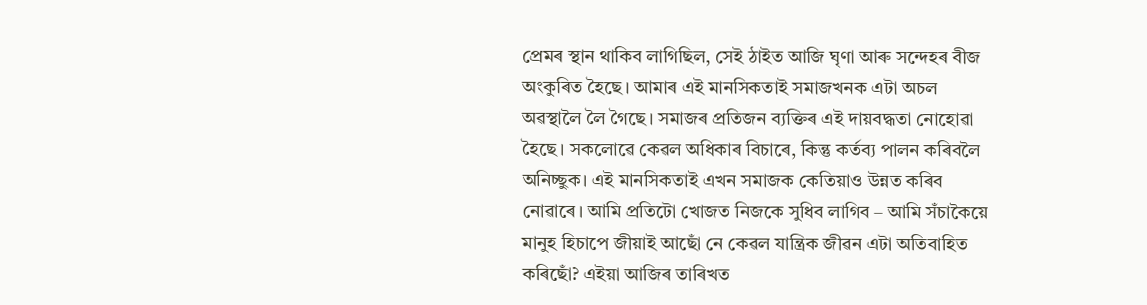প্ৰেমৰ স্থান থাকিব লাগিছিল, সেই ঠাইত আজি ঘৃণা আৰু সন্দেহৰ বীজ অংকুৰিত হৈছে। আমাৰ এই মানসিকতাই সমাজখনক এটা অচল অৱস্থালৈ লৈ গৈছে। সমাজৰ প্ৰতিজন ব্যক্তিৰ এই দায়বদ্ধতা নোহোৱা হৈছে। সকলোৱে কেৱল অধিকাৰ বিচাৰে, কিন্তু কৰ্তব্য পালন কৰিবলৈ অনিচ্ছুক। এই মানসিকতাই এখন সমাজক কেতিয়াও উন্নত কৰিব নোৱাৰে। আমি প্ৰতিটো খোজত নিজকে সুধিব লাগিব – আমি সঁচাকৈয়ে মানুহ হিচাপে জীয়াই আছোঁ নে কেৱল যান্ত্ৰিক জীৱন এটা অতিবাহিত কৰিছোঁ? এইয়া আজিৰ তাৰিখত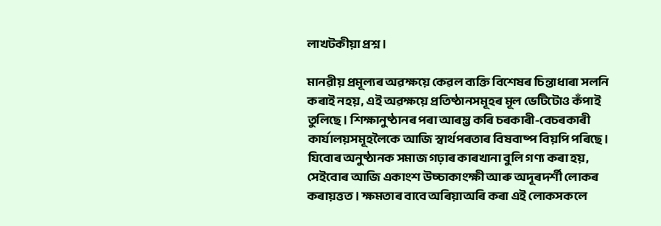লাখটকীয়া প্ৰশ্ন ।

মানৱীয় প্ৰমূল্যৰ অৱক্ষয়ে কেৱল ব্যক্তি বিশেষৰ চিন্তাধাৰা সলনি কৰাই নহয়, এই অৱক্ষয়ে প্ৰতিষ্ঠানসমূহৰ মূল ভেটিটোও কঁপাই তুলিছে। শিক্ষানুষ্ঠানৰ পৰা আৰম্ভ কৰি চৰকাৰী-বেচৰকাৰী কাৰ্যালয়সমূহলৈকে আজি স্বাৰ্থপৰতাৰ বিষবাষ্প বিয়পি পৰিছে। যিবোৰ অনুষ্ঠানক সমাজ গঢ়াৰ কাৰখানা বুলি গণ্য কৰা হয়, সেইবোৰ আজি একাংশ উচ্চাকাংক্ষী আৰু অদূৰদৰ্শী লোকৰ কৰায়ত্তত। ক্ষমতাৰ বাবে অৰিয়াঅৰি কৰা এই লোকসকলে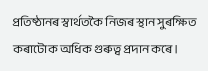প্ৰতিষ্ঠানৰ স্বাৰ্থতকৈ নিজৰ স্থান সুৰক্ষিত কৰাটোক অধিক গুৰুত্ব প্ৰদান কৰে।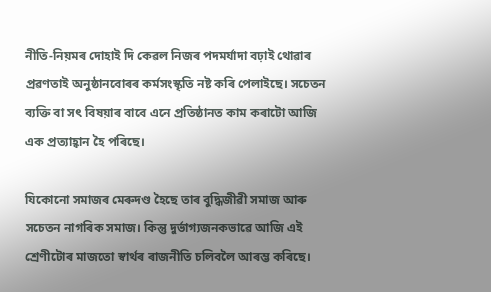নীতি-নিয়মৰ দোহাই দি কেৱল নিজৰ পদমৰ্যাদা বঢ়াই থোৱাৰ প্ৰৱণতাই অনুষ্ঠানবোৰৰ কৰ্মসংস্কৃতি নষ্ট কৰি পেলাইছে। সচেতন ব্যক্তি বা সৎ বিষয়াৰ বাবে এনে প্ৰতিষ্ঠানত কাম কৰাটো আজি এক প্ৰত্যাহ্বান হৈ পৰিছে।

যিকোনো সমাজৰ মেৰুদণ্ড হৈছে তাৰ বুদ্ধিজীৱী সমাজ আৰু সচেতন নাগৰিক সমাজ। কিন্তু দুৰ্ভাগ্যজনকভাৱে আজি এই শ্ৰেণীটোৰ মাজতো স্বাৰ্থৰ ৰাজনীতি চলিবলৈ আৰম্ভ কৰিছে।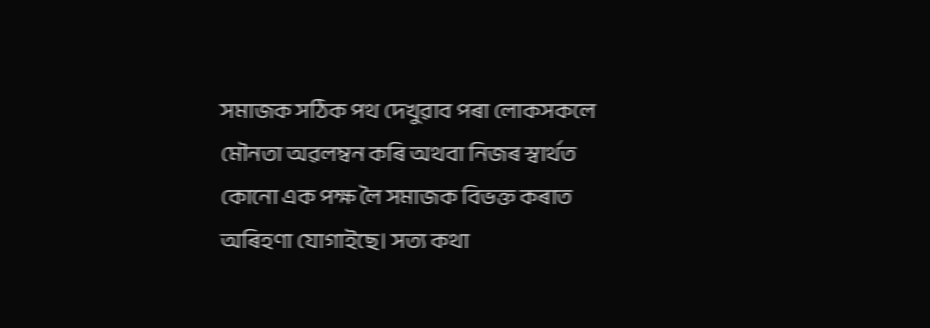সমাজক সঠিক পথ দেখুৱাব পৰা লোকসকলে মৌনতা অৱলম্বন কৰি অথবা নিজৰ স্বাৰ্থত কোনো এক পক্ষ লৈ সমাজক বিভক্ত কৰাত অৰিহণা যোগাইছে। সত্য কথা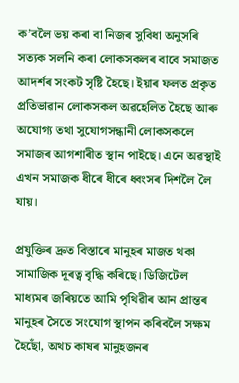ক’বলৈ ভয় কৰা বা নিজৰ সুবিধা অনুসৰি সত্যক সলনি কৰা লোকসকলৰ বাবে সমাজত আদৰ্শৰ সংকট সৃষ্টি হৈছে। ইয়াৰ ফলত প্ৰকৃত প্ৰতিভাৱান লোকসকল অৱহেলিত হৈছে আৰু অযোগ্য তথা সুযোগসন্ধানী লোকসকলে সমাজৰ আগশাৰীত স্থান পাইছে। এনে অৱস্থাই এখন সমাজক ধীৰে ধীৰে ধ্বংসৰ দিশলৈ লৈ যায়।

প্ৰযুক্তিৰ দ্ৰুত বিস্তাৰে মানুহৰ মাজত থকা সামাজিক দূৰত্ব বৃদ্ধি কৰিছে। ডিজিটেল মাধ্যমৰ জৰিয়তে আমি পৃথিৱীৰ আন প্ৰান্তৰ মানুহৰ সৈতে সংযোগ স্থাপন কৰিবলৈ সক্ষম হৈছোঁ, অথচ কাষৰ মানুহজনৰ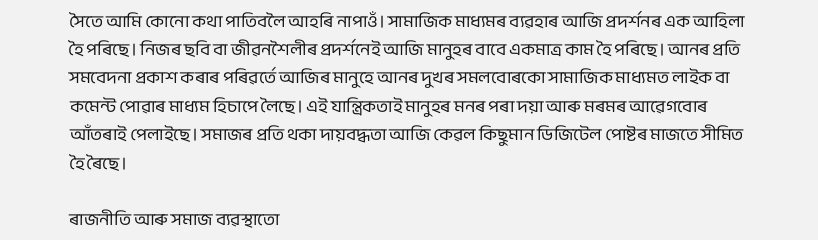সৈতে আমি কোনো কথা পাতিবলৈ আহৰি নাপাওঁ। সামাজিক মাধ্যমৰ ব্যৱহাৰ আজি প্ৰদৰ্শনৰ এক আহিলা হৈ পৰিছে। নিজৰ ছবি বা জীৱনশৈলীৰ প্ৰদৰ্শনেই আজি মানুহৰ বাবে একমাত্ৰ কাম হৈ পৰিছে। আনৰ প্ৰতি সমবেদনা প্ৰকাশ কৰাৰ পৰিৱৰ্তে আজিৰ মানুহে আনৰ দুখৰ সমলবোৰকো সামাজিক মাধ্যমত লাইক বা কমেন্ট পোৱাৰ মাধ্যম হিচাপে লৈছে। এই যান্ত্ৰিকতাই মানুহৰ মনৰ পৰা দয়া আৰু মৰমৰ আৱেগবোৰ আঁতৰাই পেলাইছে। সমাজৰ প্ৰতি থকা দায়বদ্ধতা আজি কেৱল কিছুমান ডিজিটেল পোষ্টৰ মাজতে সীমিত হৈ ৰৈছে।

ৰাজনীতি আৰু সমাজ ব্যৱস্থাতো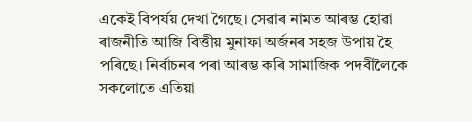একেই বিপৰ্যয় দেখা গৈছে। সেৱাৰ নামত আৰম্ভ হোৱা ৰাজনীতি আজি বিত্তীয় মুনাফা অৰ্জনৰ সহজ উপায় হৈ পৰিছে। নিৰ্বাচনৰ পৰা আৰম্ভ কৰি সামাজিক পদবীলৈকে সকলোতে এতিয়া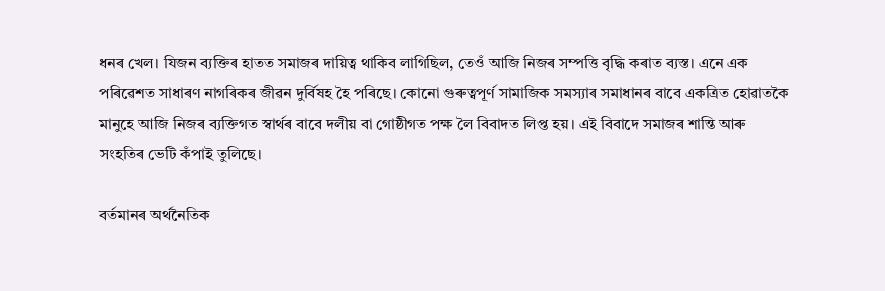ধনৰ খেল। যিজন ব্যক্তিৰ হাতত সমাজৰ দায়িত্ব থাকিব লাগিছিল, তেওঁ আজি নিজৰ সম্পত্তি বৃদ্ধি কৰাত ব্যস্ত। এনে এক পৰিৱেশত সাধাৰণ নাগৰিকৰ জীৱন দুৰ্বিষহ হৈ পৰিছে। কোনো গুৰুত্বপূৰ্ণ সামাজিক সমস্যাৰ সমাধানৰ বাবে একত্ৰিত হোৱাতকৈ মানুহে আজি নিজৰ ব্যক্তিগত স্বাৰ্থৰ বাবে দলীয় বা গোষ্ঠীগত পক্ষ লৈ বিবাদত লিপ্ত হয়। এই বিবাদে সমাজৰ শান্তি আৰু সংহতিৰ ভেটি কঁপাই তুলিছে।

বৰ্তমানৰ অৰ্থনৈতিক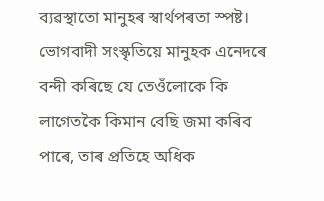ব্যৱস্থাতো মানুহৰ স্বাৰ্থপৰতা স্পষ্ট। ভোগবাদী সংস্কৃতিয়ে মানুহক এনেদৰে বন্দী কৰিছে যে তেওঁলোকে কি লাগেতকৈ কিমান বেছি জমা কৰিব পাৰে, তাৰ প্ৰতিহে অধিক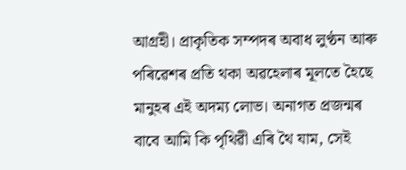আগ্ৰহী। প্ৰাকৃতিক সম্পদৰ অবাধ লুণ্ঠন আৰু পৰিৱেশৰ প্ৰতি থকা অৱহেলাৰ মূলতে হৈছে মানুহৰ এই অদম্য লোভ। অনাগত প্ৰজন্মৰ বাবে আমি কি পৃথিৱী এৰি থৈ যাম, সেই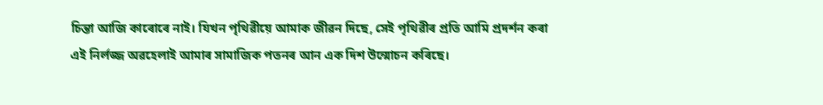চিন্তা আজি কাৰোৰে নাই। যিখন পৃথিৱীয়ে আমাক জীৱন দিছে, সেই পৃথিৱীৰ প্ৰতি আমি প্ৰদৰ্শন কৰা এই নিৰ্লজ্জ অৱহেলাই আমাৰ সামাজিক পতনৰ আন এক দিশ উন্মোচন কৰিছে।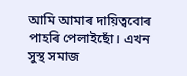আমি আমাৰ দায়িত্ববোৰ পাহৰি পেলাইছোঁ। এখন সুস্থ সমাজ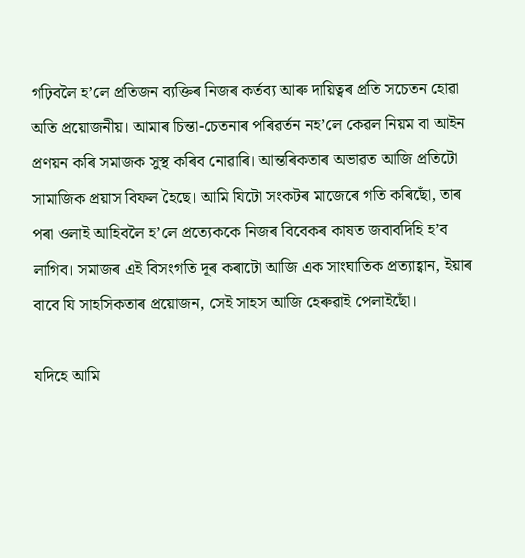গঢ়িবলৈ হ’লে প্ৰতিজন ব্যক্তিৰ নিজৰ কৰ্তব্য আৰু দায়িত্বৰ প্ৰতি সচেতন হোৱা অতি প্ৰয়োজনীয়। আমাৰ চিন্তা-চেতনাৰ পৰিৱৰ্তন নহ’লে কেৱল নিয়ম বা আইন প্ৰণয়ন কৰি সমাজক সুস্থ কৰিব নোৱাৰি। আন্তৰিকতাৰ অভাৱত আজি প্ৰতিটো সামাজিক প্ৰয়াস বিফল হৈছে। আমি যিটো সংকটৰ মাজেৰে গতি কৰিছোঁ, তাৰ পৰা ওলাই আহিবলৈ হ’লে প্ৰত্যেককে নিজৰ বিবেকৰ কাষত জবাবদিহি হ’ব লাগিব। সমাজৰ এই বিসংগতি দূৰ কৰাটো আজি এক সাংঘাতিক প্ৰত্যাহ্বান, ইয়াৰ বাবে যি সাহসিকতাৰ প্ৰয়োজন, সেই সাহস আজি হেৰুৱাই পেলাইছোঁ।

যদিহে আমি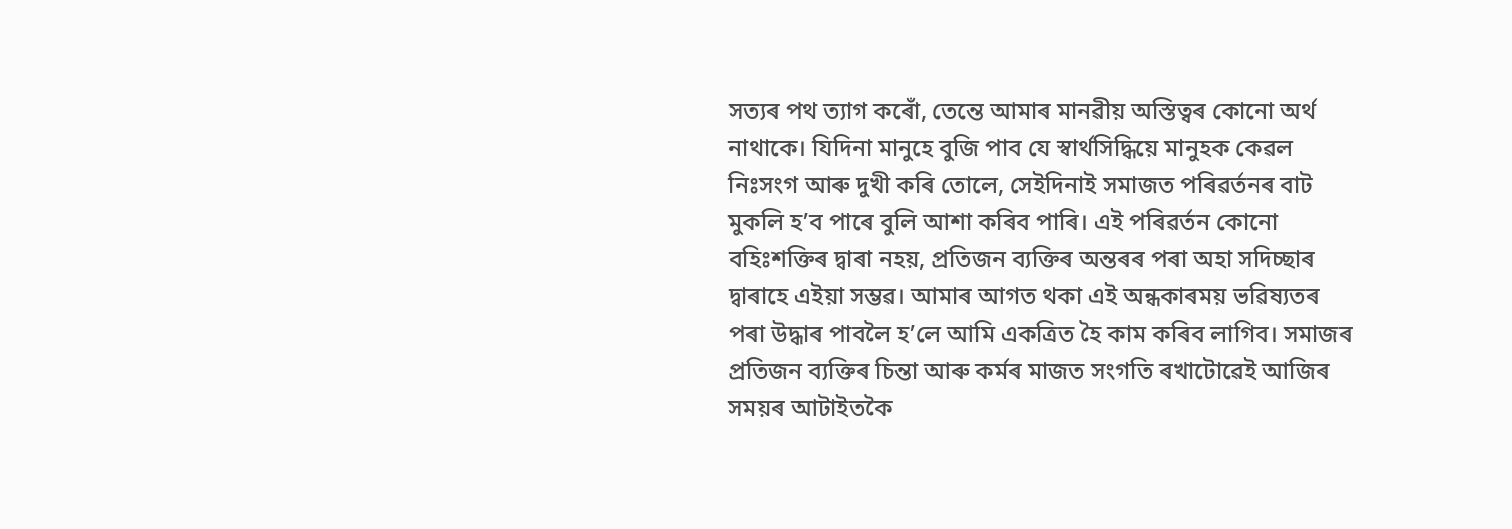সত্যৰ পথ ত্যাগ কৰোঁ, তেন্তে আমাৰ মানৱীয় অস্তিত্বৰ কোনো অৰ্থ নাথাকে। যিদিনা মানুহে বুজি পাব যে স্বাৰ্থসিদ্ধিয়ে মানুহক কেৱল নিঃসংগ আৰু দুখী কৰি তোলে, সেইদিনাই সমাজত পৰিৱৰ্তনৰ বাট মুকলি হ’ব পাৰে বুলি আশা কৰিব পাৰি। এই পৰিৱৰ্তন কোনো বহিঃশক্তিৰ দ্বাৰা নহয়, প্ৰতিজন ব্যক্তিৰ অন্তৰৰ পৰা অহা সদিচ্ছাৰ দ্বাৰাহে এইয়া সম্ভৱ। আমাৰ আগত থকা এই অন্ধকাৰময় ভৱিষ্যতৰ পৰা উদ্ধাৰ পাবলৈ হ’লে আমি একত্ৰিত হৈ কাম কৰিব লাগিব। সমাজৰ প্ৰতিজন ব্যক্তিৰ চিন্তা আৰু কৰ্মৰ মাজত সংগতি ৰখাটোৱেই আজিৰ সময়ৰ আটাইতকৈ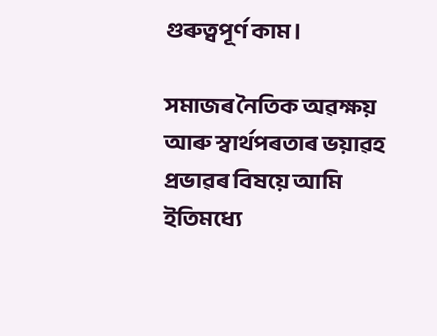গুৰুত্বপূৰ্ণ কাম।

সমাজৰ নৈতিক অৱক্ষয় আৰু স্বাৰ্থপৰতাৰ ভয়াৱহ প্ৰভাৱৰ বিষয়ে আমি ইতিমধ্যে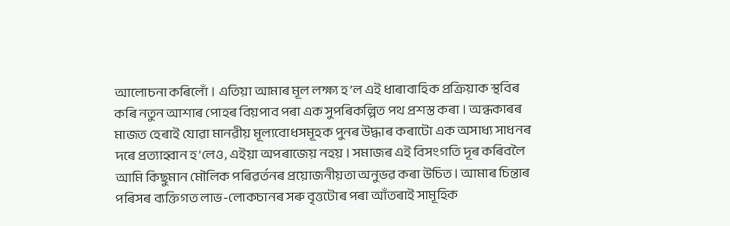আলোচনা কৰিলোঁ। এতিয়া আমাৰ মূল লক্ষ্য হ’ল এই ধাৰাবাহিক প্ৰক্ৰিয়াক স্থবিৰ কৰি নতুন আশাৰ পোহৰ বিয়পাব পৰা এক সুপৰিকল্পিত পথ প্ৰশস্ত কৰা। অন্ধকাৰৰ মাজত হেৰাই যোৱা মানৱীয় মূল্যবোধসমূহক পুনৰ উদ্ধাৰ কৰাটো এক অসাধ্য সাধনৰ দৰে প্ৰত্যাহ্বান হ’লেও, এইয়া অপৰাজেয় নহয়। সমাজৰ এই বিসংগতি দূৰ কৰিবলৈ আমি কিছুমান মৌলিক পৰিৱৰ্তনৰ প্ৰয়োজনীয়তা অনুভৱ কৰা উচিত। আমাৰ চিন্তাৰ পৰিসৰ ব্যক্তিগত লাভ-লোকচানৰ সৰু বৃত্তটোৰ পৰা আঁতৰাই সামূহিক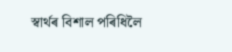স্বাৰ্থৰ বিশাল পৰিধিলৈ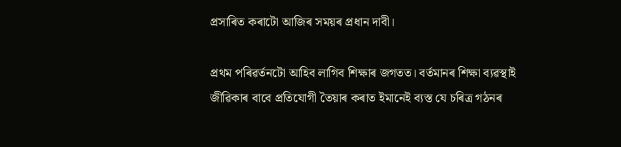প্ৰসাৰিত কৰাটো আজিৰ সময়ৰ প্ৰধান দাবী।

প্ৰথম পৰিৱৰ্তনটো আহিব লাগিব শিক্ষাৰ জগতত। বৰ্তমানৰ শিক্ষা ব্যৱস্থাই জীৱিকাৰ বাবে প্ৰতিযোগী তৈয়াৰ কৰাত ইমানেই ব্যস্ত যে চৰিত্ৰ গঠনৰ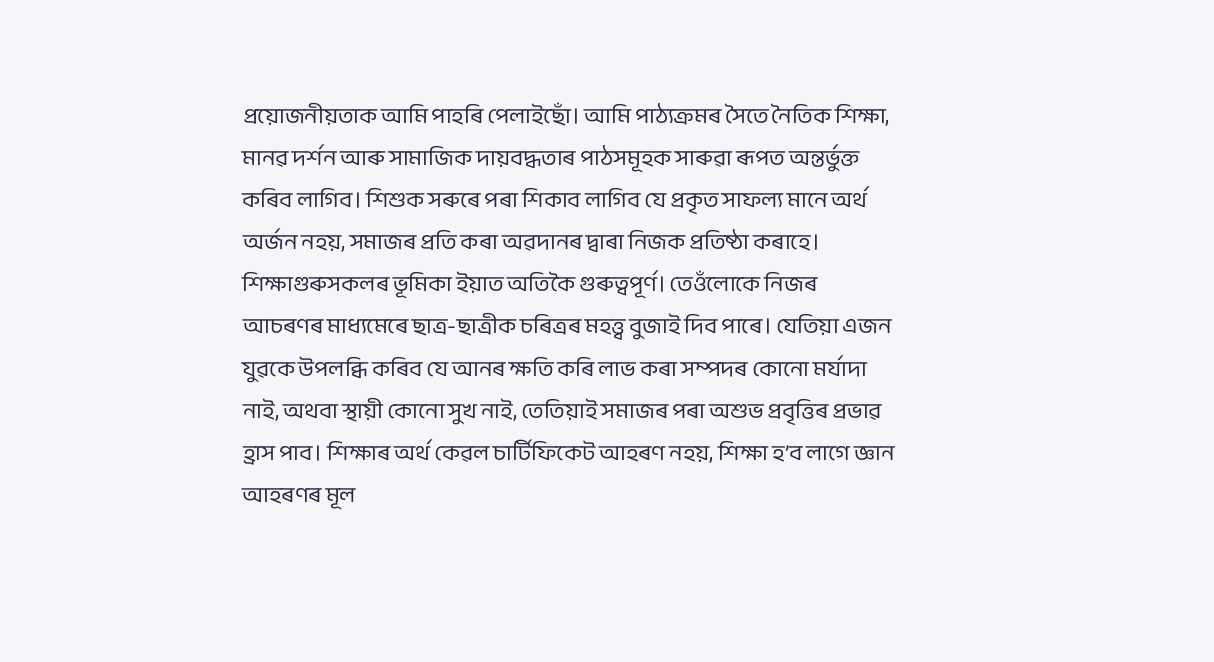প্ৰয়োজনীয়তাক আমি পাহৰি পেলাইছোঁ। আমি পাঠ্যক্ৰমৰ সৈতে নৈতিক শিক্ষা, মানৱ দৰ্শন আৰু সামাজিক দায়বদ্ধতাৰ পাঠসমূহক সাৰুৱা ৰূপত অন্তৰ্ভুক্ত কৰিব লাগিব। শিশুক সৰুৰে পৰা শিকাব লাগিব যে প্ৰকৃত সাফল্য মানে অৰ্থ অৰ্জন নহয়, সমাজৰ প্ৰতি কৰা অৱদানৰ দ্বাৰা নিজক প্ৰতিষ্ঠা কৰাহে। শিক্ষাগুৰুসকলৰ ভূমিকা ইয়াত অতিকৈ গুৰুত্বপূৰ্ণ। তেওঁলোকে নিজৰ আচৰণৰ মাধ্যমেৰে ছাত্ৰ-ছাত্ৰীক চৰিত্ৰৰ মহত্ত্ব বুজাই দিব পাৰে। যেতিয়া এজন যুৱকে উপলব্ধি কৰিব যে আনৰ ক্ষতি কৰি লাভ কৰা সম্পদৰ কোনো মৰ্যাদা নাই, অথবা স্থায়ী কোনো সুখ নাই, তেতিয়াই সমাজৰ পৰা অশুভ প্ৰবৃত্তিৰ প্ৰভাৱ হ্ৰাস পাব। শিক্ষাৰ অৰ্থ কেৱল চাৰ্টিফিকেট আহৰণ নহয়, শিক্ষা হ’ব লাগে জ্ঞান আহৰণৰ মূল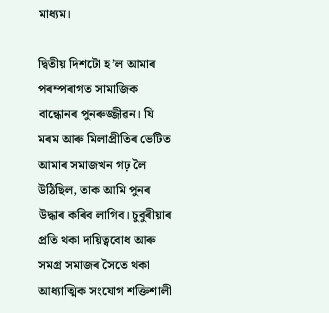মাধ্যম।

দ্বিতীয় দিশটো হ’ল আমাৰ পৰম্পৰাগত সামাজিক বান্ধোনৰ পুনৰুজ্জীৱন। যি মৰম আৰু মিলাপ্ৰীতিৰ ভেটিত আমাৰ সমাজখন গঢ় লৈ উঠিছিল, তাক আমি পুনৰ উদ্ধাৰ কৰিব লাগিব। চুবুৰীয়াৰ প্ৰতি থকা দায়িত্ববোধ আৰু সমগ্ৰ সমাজৰ সৈতে থকা আধ্যাত্মিক সংযোগ শক্তিশালী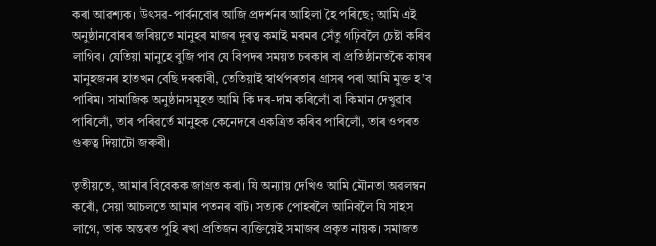কৰা আৱশ্যক। উৎসৱ-পাৰ্বনবোৰ আজি প্ৰদৰ্শনৰ আহিলা হৈ পৰিছে; আমি এই অনুষ্ঠানবোৰৰ জৰিয়তে মানুহৰ মাজৰ দূৰত্ব কমাই মৰমৰ সেঁতু গঢ়িবলৈ চেষ্টা কৰিব লাগিব। যেতিয়া মানুহে বুজি পাব যে বিপদৰ সময়ত চৰকাৰ বা প্ৰতিষ্ঠানতকৈ কাষৰ মানুহজনৰ হাতখন বেছি দৰকাৰী, তেতিয়াই স্বাৰ্থপৰতাৰ গ্ৰাসৰ পৰা আমি মুক্ত হ’ব পাৰিম। সামাজিক অনুষ্ঠানসমূহত আমি কি দৰ-দাম কৰিলোঁ বা কিমান দেখুৱাব পাৰিলোঁ, তাৰ পৰিৱৰ্তে মানুহক কেনেদৰে একত্ৰিত কৰিব পাৰিলোঁ, তাৰ ওপৰত গুৰুত্ব দিয়াটো জৰুৰী।

তৃতীয়তে, আমাৰ বিবেকক জাগ্ৰত কৰা। যি অন্যায় দেখিও আমি মৌনতা অৱলম্বন কৰোঁ, সেয়া আচলতে আমাৰ পতনৰ বাট। সত্যক পোহৰলৈ আনিবলৈ যি সাহস লাগে, তাক অন্তৰত পুহি ৰখা প্ৰতিজন ব্যক্তিয়েই সমাজৰ প্ৰকৃত নায়ক। সমাজত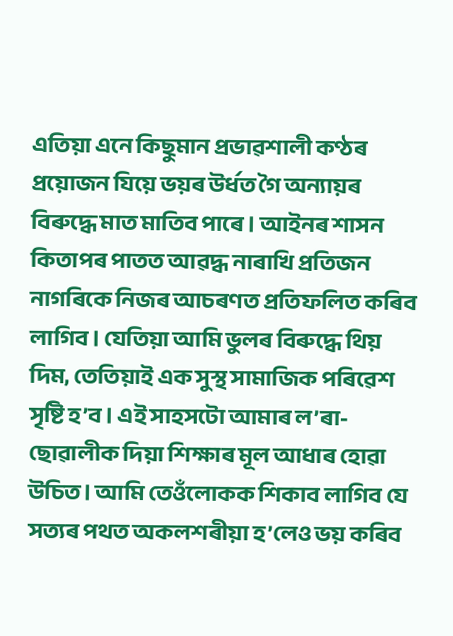এতিয়া এনে কিছুমান প্ৰভাৱশালী কণ্ঠৰ প্ৰয়োজন যিয়ে ভয়ৰ উৰ্ধত গৈ অন্যায়ৰ বিৰুদ্ধে মাত মাতিব পাৰে। আইনৰ শাসন কিতাপৰ পাতত আৱদ্ধ নাৰাখি প্ৰতিজন নাগৰিকে নিজৰ আচৰণত প্ৰতিফলিত কৰিব লাগিব। যেতিয়া আমি ভুলৰ বিৰুদ্ধে থিয় দিম, তেতিয়াই এক সুস্থ সামাজিক পৰিৱেশ সৃষ্টি হ’ব। এই সাহসটো আমাৰ ল’ৰা-ছোৱালীক দিয়া শিক্ষাৰ মূল আধাৰ হোৱা উচিত। আমি তেওঁলোকক শিকাব লাগিব যে সত্যৰ পথত অকলশৰীয়া হ’লেও ভয় কৰিব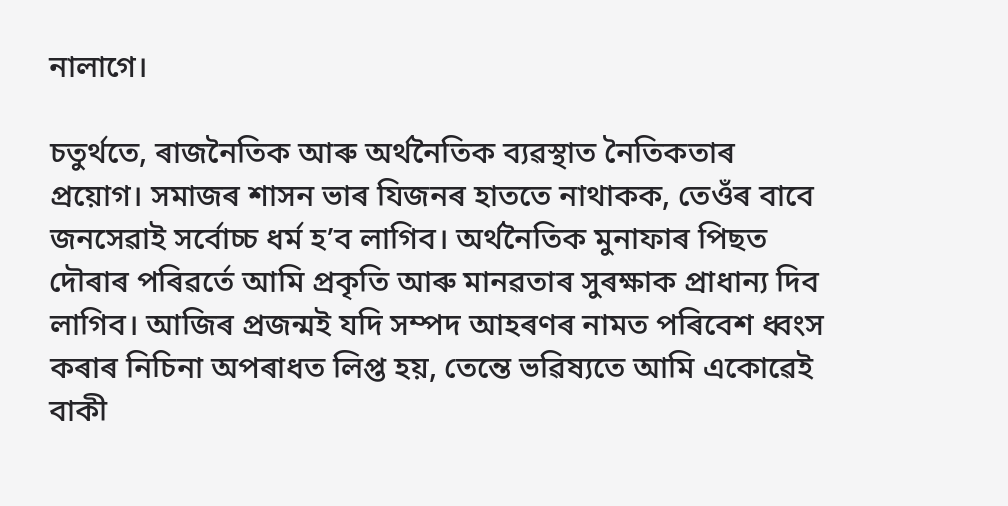নালাগে।

চতুর্থতে, ৰাজনৈতিক আৰু অৰ্থনৈতিক ব্যৱস্থাত নৈতিকতাৰ প্ৰয়োগ। সমাজৰ শাসন ভাৰ যিজনৰ হাততে নাথাকক, তেওঁৰ বাবে জনসেৱাই সৰ্বোচ্চ ধৰ্ম হ’ব লাগিব। অৰ্থনৈতিক মুনাফাৰ পিছত দৌৰাৰ পৰিৱৰ্তে আমি প্ৰকৃতি আৰু মানৱতাৰ সুৰক্ষাক প্ৰাধান্য দিব লাগিব। আজিৰ প্ৰজন্মই যদি সম্পদ আহৰণৰ নামত পৰিবেশ ধ্বংস কৰাৰ নিচিনা অপৰাধত লিপ্ত হয়, তেন্তে ভৱিষ্যতে আমি একোৱেই বাকী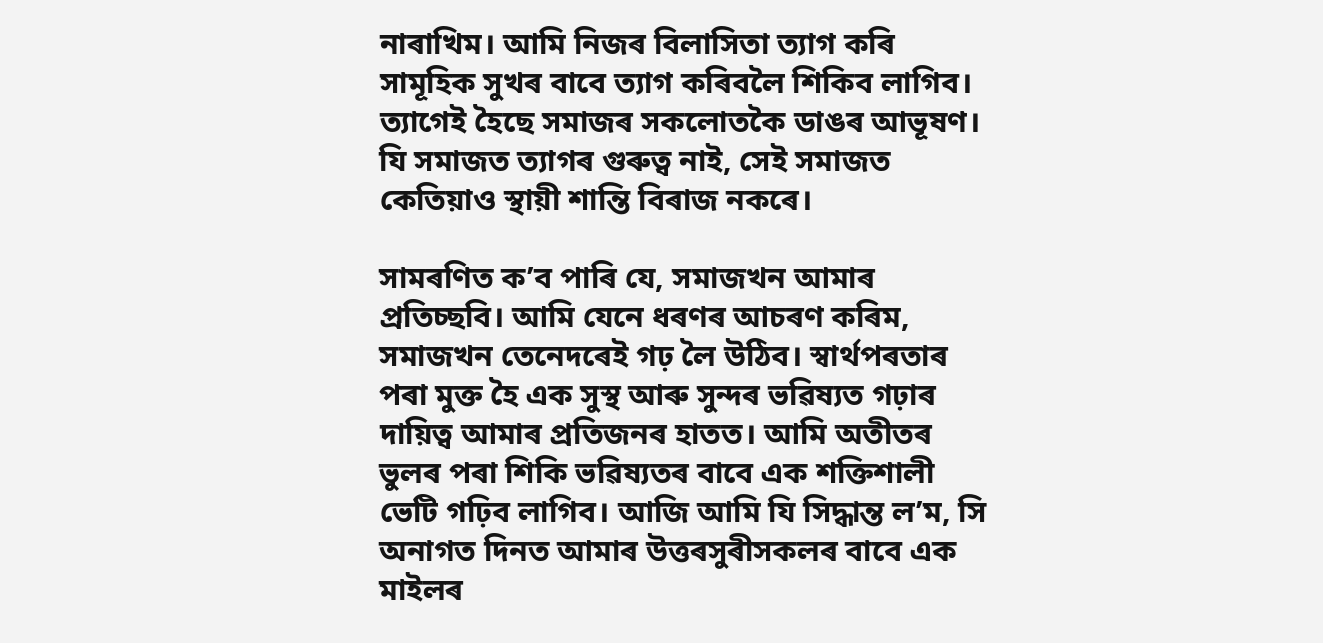নাৰাখিম। আমি নিজৰ বিলাসিতা ত্যাগ কৰি সামূহিক সুখৰ বাবে ত্যাগ কৰিবলৈ শিকিব লাগিব। ত্যাগেই হৈছে সমাজৰ সকলোতকৈ ডাঙৰ আভূষণ। যি সমাজত ত্যাগৰ গুৰুত্ব নাই, সেই সমাজত কেতিয়াও স্থায়ী শান্তি বিৰাজ নকৰে।

সামৰণিত ক’ব পাৰি যে, সমাজখন আমাৰ প্ৰতিচ্ছবি। আমি যেনে ধৰণৰ আচৰণ কৰিম, সমাজখন তেনেদৰেই গঢ় লৈ উঠিব। স্বাৰ্থপৰতাৰ পৰা মুক্ত হৈ এক সুস্থ আৰু সুন্দৰ ভৱিষ্যত গঢ়াৰ দায়িত্ব আমাৰ প্ৰতিজনৰ হাতত। আমি অতীতৰ ভুলৰ পৰা শিকি ভৱিষ্যতৰ বাবে এক শক্তিশালী ভেটি গঢ়িব লাগিব। আজি আমি যি সিদ্ধান্ত ল’ম, সি অনাগত দিনত আমাৰ উত্তৰসুৰীসকলৰ বাবে এক মাইলৰ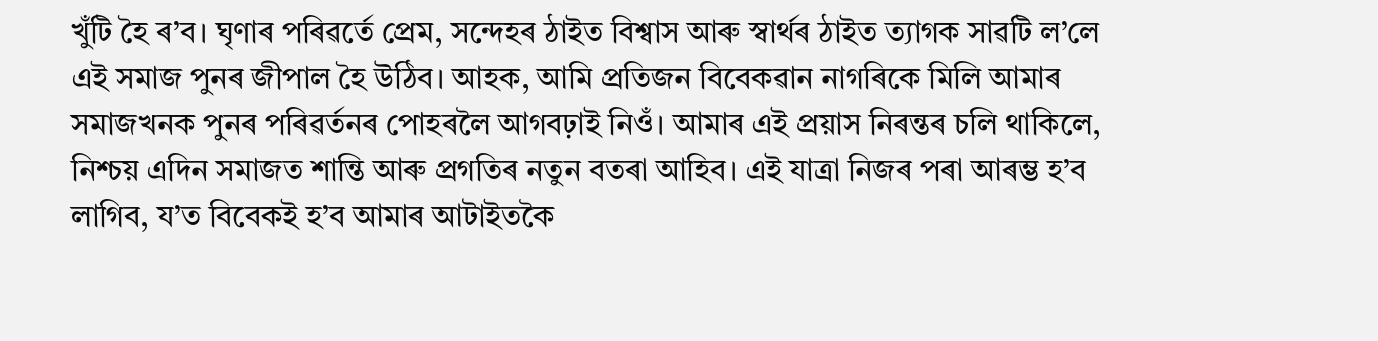খুঁটি হৈ ৰ’ব। ঘৃণাৰ পৰিৱৰ্তে প্ৰেম, সন্দেহৰ ঠাইত বিশ্বাস আৰু স্বাৰ্থৰ ঠাইত ত্যাগক সাৱটি ল’লে এই সমাজ পুনৰ জীপাল হৈ উঠিব। আহক, আমি প্ৰতিজন বিবেকৱান নাগৰিকে মিলি আমাৰ সমাজখনক পুনৰ পৰিৱৰ্তনৰ পোহৰলৈ আগবঢ়াই নিওঁ। আমাৰ এই প্ৰয়াস নিৰন্তৰ চলি থাকিলে, নিশ্চয় এদিন সমাজত শান্তি আৰু প্ৰগতিৰ নতুন বতৰা আহিব। এই যাত্ৰা নিজৰ পৰা আৰম্ভ হ’ব লাগিব, য’ত বিবেকই হ’ব আমাৰ আটাইতকৈ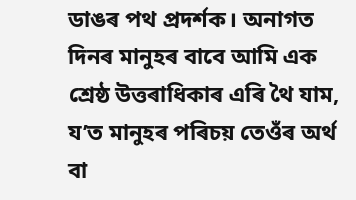ডাঙৰ পথ প্ৰদৰ্শক। অনাগত দিনৰ মানুহৰ বাবে আমি এক শ্ৰেষ্ঠ উত্তৰাধিকাৰ এৰি থৈ যাম, য’ত মানুহৰ পৰিচয় তেওঁৰ অৰ্থ বা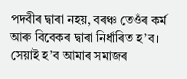পদবীৰ দ্বাৰা নহয়, বৰঞ্চ তেওঁৰ কৰ্ম আৰু বিবেকৰ দ্বাৰা নিৰ্ধাৰিত হ’ব। সেয়াই হ’ব আমাৰ সমাজৰ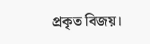প্ৰকৃত বিজয়।